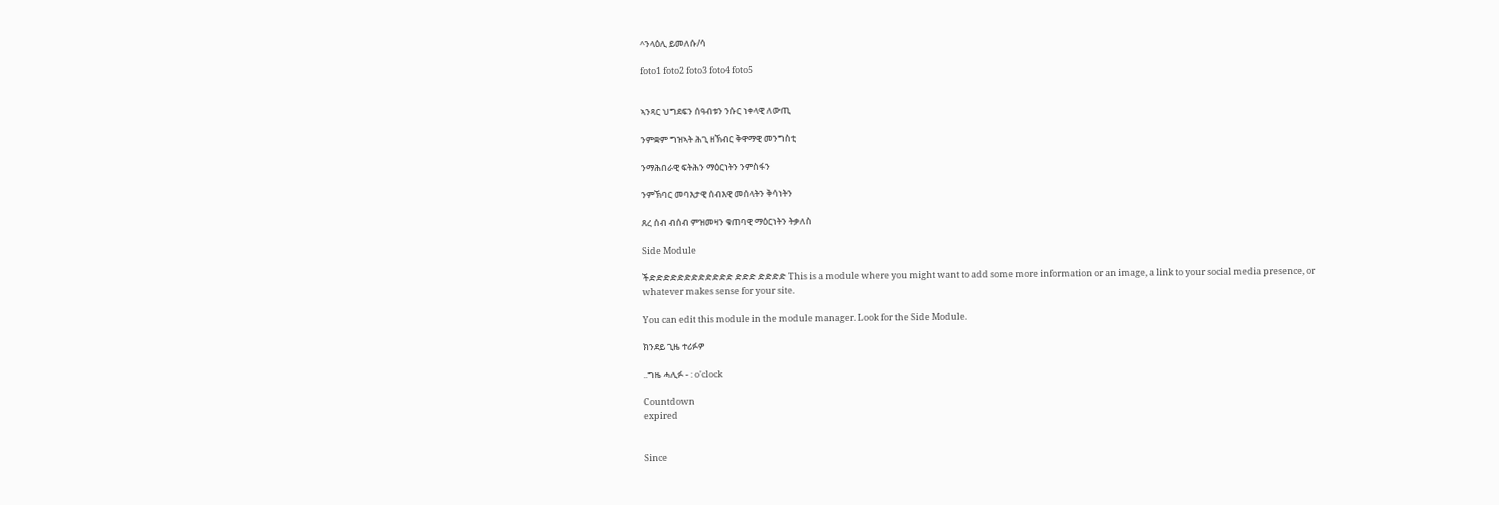^ንላዕሊ ይመለሱ/ሳ

foto1 foto2 foto3 foto4 foto5


ኣንጻር ህግደፍን ሰዓብቱን ንሱር ነቀላዊ ለውጢ

ንምቋም ግዝኣት ሕጊ ዘኽብር ቅዋማዊ መንግስቲ

ንማሕበራዊ ፍትሕን ማዕርነትን ንምስፋን

ንምኽባር መባእታዊ ሰብእዊ መሰላትን ቅሳነትን

ጸረ ሰብ ብሰብ ምዝመዛን ቁጠባዊ ማዕርነትን ትቃለስ

Side Module

ችድድድድድድድድድድድድ ድድድ ድድድድ This is a module where you might want to add some more information or an image, a link to your social media presence, or whatever makes sense for your site.

You can edit this module in the module manager. Look for the Side Module.

ክንደይ ጊዜ ተሪፉዎ

..ግዜ ሓሊፉ - : o'clock

Countdown
expired


Since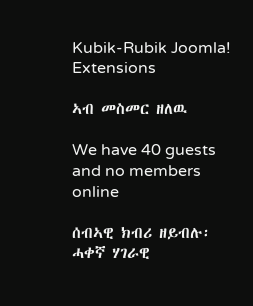Kubik-Rubik Joomla! Extensions

ኣብ መስመር ዘለዉ

We have 40 guests and no members online

ሰብኣዊ ክብሪ ዘይብሉ፡ ሓቀኛ ሃገራዊ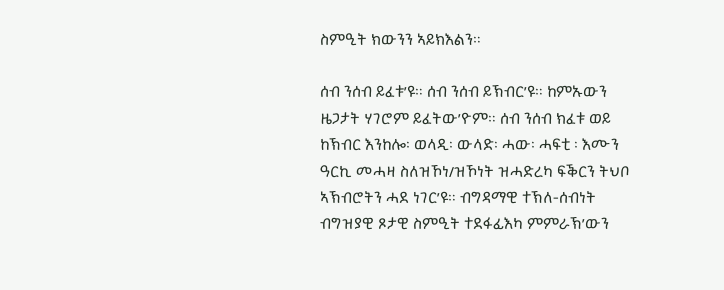ስምዒት ክውንን ኣይክእልን።

ሰብ ንሰብ ይፈቱ’ዩ። ሰብ ንሰብ ይኽብር’ዩ። ከምኡውን ዜጋታት ሃገሮም ይፈትው’ዮም። ሰብ ንሰብ ክፈቱ ወይ ከኽብር እንከሎ፡ ወላዲ፡ ውላድ፡ ሓው፡ ሓፍቲ ፡ እሙን ዓርኪ መሓዛ ስለዝኾነ/ዝኾነት ዝሓድረካ ፍቕርን ትህቦ ኣኽብሮትን ሓደ ነገር’ዩ። ብግዳማዊ ተኽለ-ሰብነት ብግዝያዊ ጾታዊ ስምዒት ተደፋፊእካ ምምራኽ’ውን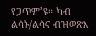የጋጥም’ዩ። ካብ ልሳኑ/ልሳና ብዝወጽእ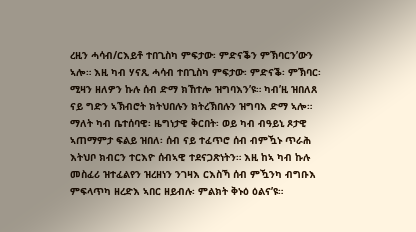ረዚን ሓሳብ/ርእይቶ ተበጊስካ ምፍታው፡ ምድናቕን ምኽባርን’ውን ኣሎ። እዚ ካብ ሃናጺ ሓሳብ ተበጊስካ ምፍታው፡ ምድናቕ፡ ምኽባር፡ ሚዛን ዘለዎን ኩሉ ሰብ ድማ ክኸተሎ ዝግባእን’ዩ። ካብ’ዚ ዝበለጸ ናይ ግድን ኣኽብሮት ክትህበሉን ክትረኽበሉን ዝግባእ ድማ ኣሎ። ማለት ካብ ቤተሰባዊ፡ ዜግነታዊ ቅርበት፡ ወይ ካብ ብዓይኒ ጾታዊ ኣጠማምታ ፍልይ ዝበለ፡ ሰብ ናይ ተፈጥሮ ሰብ ብምዃኑ ጥራሕ እትህቦ ክብርን ተርእዮ ሰብኣዊ ተደናጋጽነትን። እዚ ከኣ ካብ ኩሉ መስፈሪ ዝተፈልየን ዝረዘነን ንገዛእ ርእስኻ ሰብ ምዃንካ ብግቡእ ምፍላጥካ ዘረድእ ኣበር ዘይብሉ፡ ምልክት ቅኑዕ ዕልና’ዩ።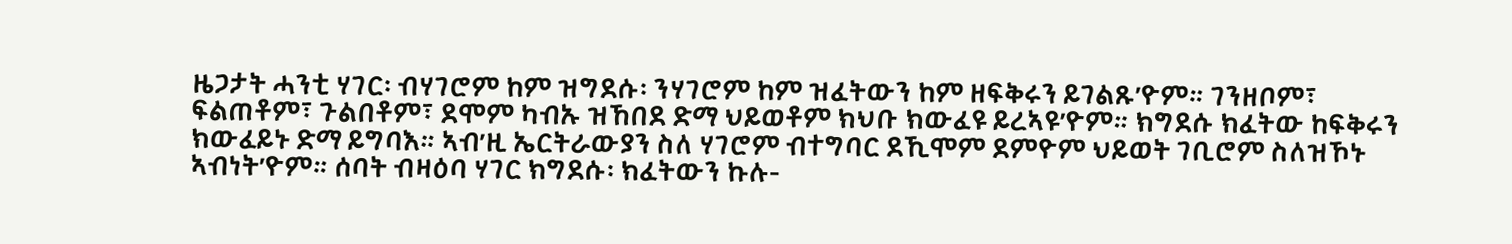ዜጋታት ሓንቲ ሃገር፡ ብሃገሮም ከም ዝግደሱ፡ ንሃገሮም ከም ዝፈትውን ከም ዘፍቅሩን ይገልጹ’ዮም። ገንዘቦም፣ ፍልጠቶም፣ ጉልበቶም፣ ደሞም ካብኡ ዝኸበደ ድማ ህይወቶም ክህቡ ክውፈዩ ይረኣዩ’ዮም። ክግደሱ ክፈትው ከፍቅሩን ክውፈይኑ ድማ ይግባእ። ኣብ’ዚ ኤርትራውያን ስለ ሃገሮም ብተግባር ደኺሞም ደምዮም ህይወት ገቢሮም ስለዝኾኑ ኣብነት’ዮም። ሰባት ብዛዕባ ሃገር ክግደሱ፡ ክፈትውን ኩሉ-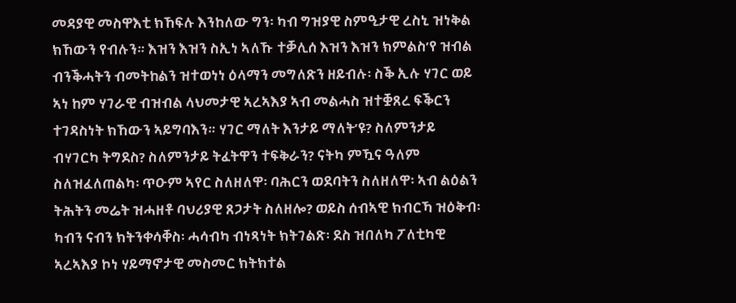መዳያዊ መስዋእቲ ክኸፍሉ እንከለው ግን፡ ካብ ግዝያዊ ስምዒታዊ ረስኒ ዝነቅል ክኸውን የብሉን። እዝን እዝን ስኢነ ኣለኹ ተቓሊሰ እዝን እዝን ክምልስ’የ ዝብል ብንቕሓትን ብመትከልን ዝተወነነ ዕላማን መግለጽን ዘይብሉ፡ ስቕ ኢሉ ሃገር ወይ ኣነ ከም ሃገራዊ ብዝብል ላህመታዊ ኣረኣእያ ኣብ መልሓስ ዝተቛጸረ ፍቕርን ተገዳስነት ክኸውን ኣይግባእን። ሃገር ማለት እንታይ ማለት’ዩ? ስለምንታይ ብሃገርካ ትግደስ? ስለምንታይ ትፈትዋን ተፍቅራን? ናትካ ምዃና ዓለም ስለዝፈለጠልካ፡ ጥዑም ኣየር ስለዘለዋ፡ ባሕርን ወደባትን ስለዘለዋ፡ ኣብ ልዕልን ትሕትን መሬት ዝሓዘቶ ባህሪያዊ ጸጋታት ስለዘሎ? ወይስ ሰብኣዊ ክብርኻ ዝዕቅብ፡ ካብን ናብን ክትንቀሳቐስ፡ ሓሳብካ ብነጻነት ክትገልጽ፡ ደስ ዝበለካ ፖለቲካዊ ኣረኣእያ ኮነ ሃይማኖታዊ መስመር ክትክተል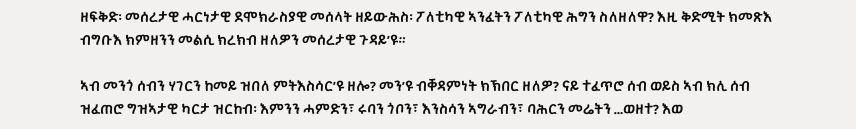ዘፍቅድ፡ መሰረታዊ ሓርነታዊ ደሞክራስያዊ መሰላት ዘይውሕስ፡ ፖለቲካዊ ኣንፈትን ፖለቲካዊ ሕግን ስለዘለዋ? እዚ ቅድሚት ክመጽእ ብግቡእ ክምዘንን መልሲ ክረክብ ዘለዎን መሰረታዊ ጉዳይ’ዩ።

ኣብ መንጎ ሰብን ሃገርን ከመይ ዝበለ ምትእስሳር’ዩ ዘሎ? መን’ዩ ብቐዳምነት ክኽበር ዘለዎ? ናይ ተፈጥሮ ሰብ ወይስ ኣብ ክሊ ሰብ ዝፈጠሮ ግዝኣታዊ ካርታ ዝርከብ፡ እምንን ሓምድን፣ ሩባን ጎቦን፣ እንስሳን ኣግራብን፣ ባሕርን መሬትን …ወዘተ? እወ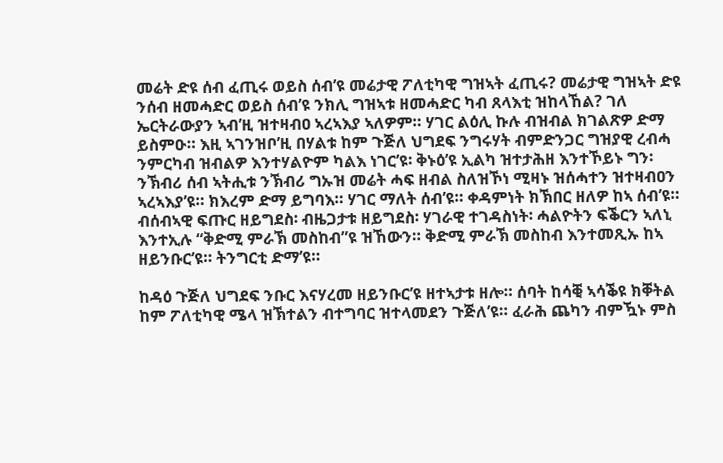መሬት ድዩ ሰብ ፈጢሩ ወይስ ሰብ’ዩ መሬታዊ ፖለቲካዊ ግዝኣት ፈጢሩ? መሬታዊ ግዝኣት ድዩ ንሰብ ዘመሓድር ወይስ ሰብ’ዩ ንክሊ ግዝኣቱ ዘመሓድር ካብ ጸላእቲ ዝከላኸል? ገለ ኤርትራውያን ኣብ’ዚ ዝተዛብዐ ኣረኣእያ ኣለዎም። ሃገር ልዕሊ ኩሉ ብዝብል ክገልጽዎ ድማ ይስምዑ። እዚ ኣገንዝቦ’ዚ በሃልቱ ከም ጉጅለ ህግደፍ ንግሩሃት ብምድንጋር ግዝያዊ ረብሓ ንምርካብ ዝብልዎ እንተሃልዮም ካልእ ነገር’ዩ፡ ቅኑዕ’ዩ ኢልካ ዝተታሕዘ እንተኾይኑ ግን፡ ንኽብሪ ሰብ ኣትሒቱ ንኽብሪ ግኡዝ መሬት ሓፍ ዘብል ስለዝኾነ ሚዛኑ ዝሰሓተን ዝተዛብዐን ኣረኣእያ’ዩ። ክእረም ድማ ይግባእ። ሃገር ማለት ሰብ’ዩ። ቀዳምነት ክኽበር ዘለዎ ከኣ ሰብ’ዩ። ብሰብኣዊ ፍጡር ዘይግደስ፡ ብዜጋታቱ ዘይግደስ፡ ሃገራዊ ተገዳስነት፡ ሓልዮትን ፍቕርን ኣለኒ እንተኢሉ “ቅድሚ ምራኽ መስከብ”ዩ ዝኸውን። ቅድሚ ምራኽ መስከብ እንተመጺኡ ከኣ ዘይንቡር’ዩ። ትንግርቲ ድማ’ዩ።

ከዳዕ ጉጅለ ህግደፍ ንቡር እናሃረመ ዘይንቡር’ዩ ዘተኣታቱ ዘሎ። ሰባት ከሳቒ ኣሳቕዩ ክቐትል ከም ፖለቲካዊ ሜላ ዝኽተልን ብተግባር ዝተላመደን ጉጅለ’ዩ። ፈራሕ ጨካን ብምዃኑ ምስ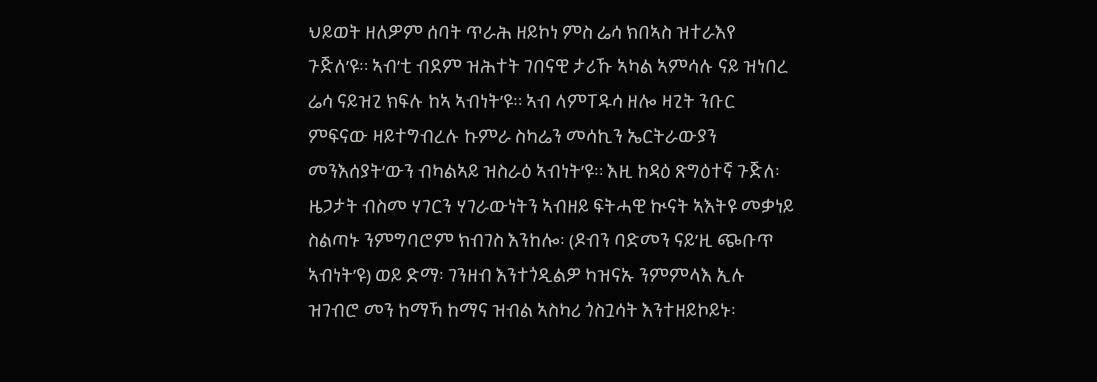ህይወት ዘለዎም ሰባት ጥራሕ ዘይኮነ ምስ ሬሳ ክበኣስ ዝተራእየ ጉጅለ’ዩ። ኣብ’ቲ ብደም ዝሕተት ገበናዊ ታሪኹ ኣካል ኣምሳሉ ናይ ዝነበረ ሬሳ ናይዝጊ ክፍሉ ከኣ ኣብነት’ዩ። ኣብ ላምፐዱሳ ዘሎ ዛጊት ንቡር ምፍናው ዛይተግብረሉ ኩምራ ስካሬን መሳኪን ኤርትራውያን መንእሰያት’ውን ብካልኣይ ዝስራዕ ኣብነት’ዩ። እዚ ከዳዕ ጽግዕተኛ ጉጅለ፡ ዜጋታት ብስመ ሃገርን ሃገራውነትን ኣብዘይ ፍትሓዊ ኲናት ኣእትዩ መቃነይ ስልጣኑ ንምግባሮም ክብገስ እንከሎ፡ (ዶብን ባድመን ናይ’ዚ ጭቡጥ ኣብነት’ዩ) ወይ ድማ፡ ገንዘብ እንተጎዲልዎ ካዝናኡ ንምምላእ ኢሉ ዝገብሮ መን ከማኻ ከማና ዝብል ኣስካሪ ጎስጓሳት እንተዘይኮይኑ፡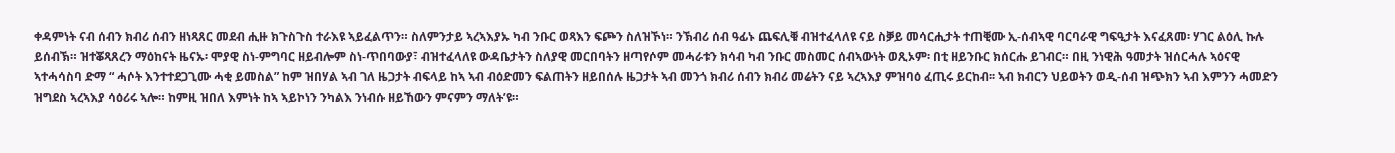ቀዳምነት ናብ ሰብን ክብሪ ሰብን ዘነጻጸር መደብ ሒዙ ክጉስጉስ ተራእዩ ኣይፈልጥን። ስለምንታይ ኣረኣእያኡ ካብ ንቡር ወጻእን ፍጮን ስለዝኾነ። ንኽብሪ ሰብ ዓፊኑ ጨፍሊቑ ብዝተፈላለዩ ናይ ስቓይ መሳርሒታት ተጠቒሙ ኢ-ሰብኣዊ ባርባራዊ ግፍዒታት እናፈጸመ፡ ሃገር ልዕሊ ኩሉ ይሰብኽ። ዝተቖጻጸረን ማዕከናት ዜናኡ፡ ሞያዊ ስነ-ምግባር ዘይብሎም ስነ-ጥበባውያ፣ ብዝተፈላለዩ ውዳቤታትን ስለያዊ መርበባትን ዘጣየሶም መሓራቱን ክሳብ ካብ ንቡር መስመር ሰብኣውነት ወጺኦም፡ በቲ ዘይንቡር ክሰርሑ ይገብር። በዚ ንነዊሕ ዓመታት ዝሰርሓሉ ኣዕናዊ ኣተሓሳስባ ድማ “ ሓሶት እንተተደጋጊሙ ሓቂ ይመስል” ከም ዝበሃል ኣብ ገለ ዜጋታት ብፍላይ ከኣ ኣብ ብዕድመን ፍልጠትን ዘይበሰሉ ዜጋታት ኣብ መንጎ ክብሪ ሰብን ክብሪ መሬትን ናይ ኣረኣእያ ምዝባዕ ፈጢሩ ይርከብ፡፡ ኣብ ክብርን ህይወትን ወዲ-ሰብ ዝጭክን ኣብ እምንን ሓመድን ዝግደስ ኣረኣእያ ሳዕሪሩ ኣሎ። ከምዚ ዝበለ እምነት ከኣ ኣይኮነን ንካልእ ንነብሱ ዘይኸውን ምናምን ማለት’ዩ።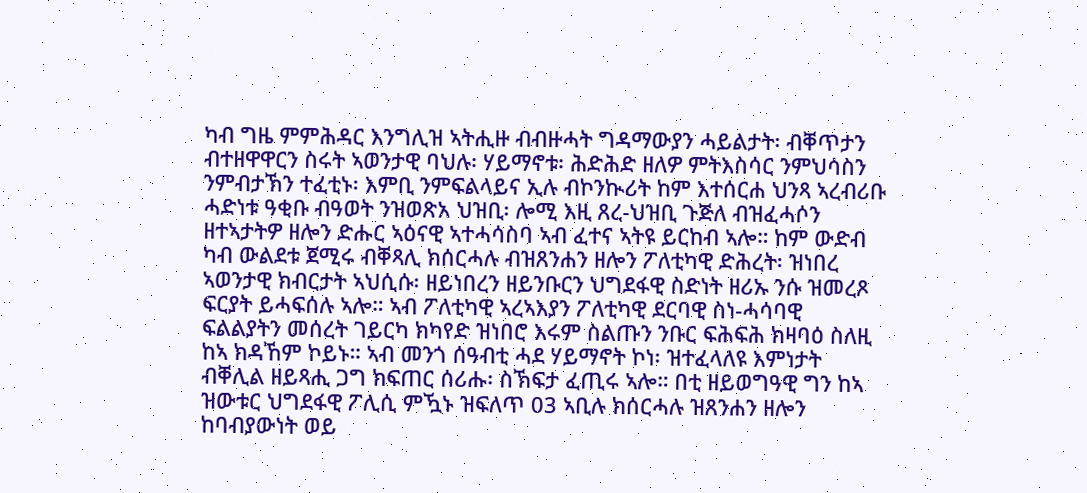ካብ ግዜ ምምሕዳር እንግሊዝ ኣትሒዙ ብብዙሓት ግዳማውያን ሓይልታት፡ ብቐጥታን ብተዘዋዋርን ስሩት ኣወንታዊ ባህሉ፡ ሃይማኖቱ፡ ሕድሕድ ዘለዎ ምትእስሳር ንምህሳስን ንምብታኽን ተፈቲኑ፡ እምቢ ንምፍልላይና ኢሉ ብኮንኲሪት ከም እተሰርሐ ህንጻ ኣረብሪቡ ሓድነቱ ዓቂቡ ብዓወት ንዝወጽአ ህዝቢ፡ ሎሚ እዚ ጸረ-ህዝቢ ጉጅለ ብዝፈሓሶን ዘተኣታትዎ ዘሎን ድሑር ኣዕናዊ ኣተሓሳስባ ኣብ ፈተና ኣትዩ ይርከብ ኣሎ። ከም ውድብ ካብ ውልደቱ ጀሚሩ ብቐጻሊ ክሰርሓሉ ብዝጸንሐን ዘሎን ፖለቲካዊ ድሕረት፡ ዝነበረ ኣወንታዊ ክብርታት ኣህሲሱ፡ ዘይነበረን ዘይንቡርን ህግደፋዊ ስድነት ዘሪኡ ንሱ ዝመረጾ ፍርያት ይሓፍሰሉ ኣሎ። ኣብ ፖለቲካዊ ኣረኣእያን ፖለቲካዊ ደርባዊ ስነ-ሓሳባዊ ፍልልያትን መሰረት ገይርካ ክካየድ ዝነበሮ እሩም ስልጡን ንቡር ፍሕፍሕ ክዛባዕ ስለዚ ከኣ ክዳኸም ኮይኑ። ኣብ መንጎ ሰዓብቲ ሓደ ሃይማኖት ኮነ፡ ዝተፈላለዩ እምነታት ብቐሊል ዘይጻሒ ጋግ ክፍጠር ሰሪሑ፡ ስኽፍታ ፈጢሩ ኣሎ። በቲ ዘይወግዓዊ ግን ከኣ ዝውቱር ህግደፋዊ ፖሊሲ ምዃኑ ዝፍለጥ 03 ኣቢሉ ክሰርሓሉ ዝጸንሐን ዘሎን ከባብያውነት ወይ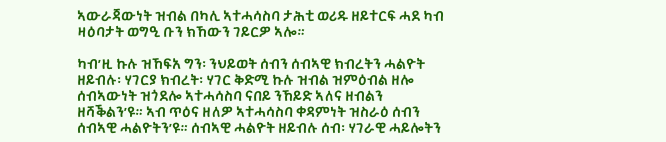ኣውራጃውነት ዝብል በካሊ ኣተሓሳስባ ታሕቲ ወሪዱ ዘይተርፍ ሓደ ካብ ዛዕባታት ወግዒ ቡን ክኸውን ገይርዎ ኣሎ።

ካብ’ዚ ኩሉ ዝኸፍአ ግን፡ ንህይወት ሰብን ሰብኣዊ ክብረትን ሓልዮት ዘይብሉ፡ ሃገርያ ክብረት፡ ሃገር ቅድሚ ኩሉ ዝብል ዝምዕብል ዘሎ ሰብኣውነት ዝጎደሎ ኣተሓሳስባ ናበይ ንኸይድ ኣለና ዘብልን ዘሻቕልን’ዩ። ኣብ ጥዕና ዘለዎ ኣተሓሳስባ ቀዳምነት ዝስራዕ ሰብን ሰብኣዊ ሓልዮትን’ዩ። ሰብኣዊ ሓልዮት ዘይብሉ ሰብ፡ ሃገራዊ ሓይሎትን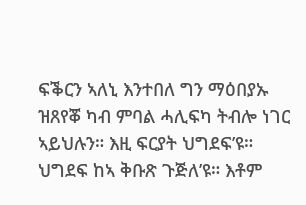ፍቕርን ኣለኒ እንተበለ ግን ማዕበያኡ ዝጸየቖ ካብ ምባል ሓሊፍካ ትብሎ ነገር ኣይህሉን። እዚ ፍርያት ህግደፍ’ዩ። ህግደፍ ከኣ ቅቡጽ ጉጅለ’ዩ። እቶም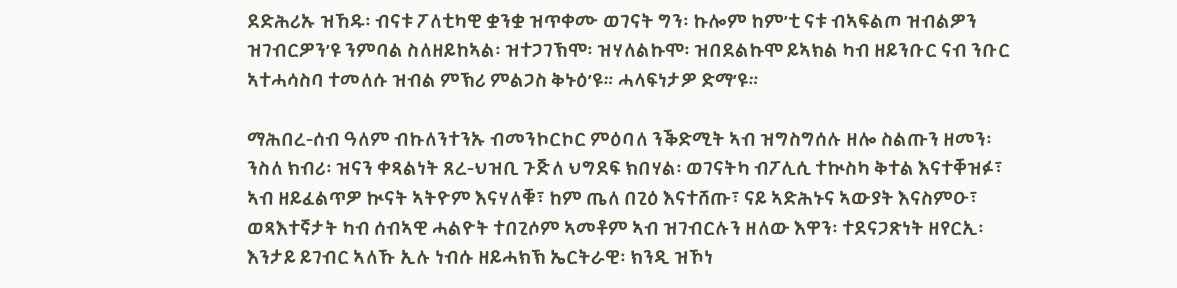ደድሕሪኡ ዝኸዱ፡ ብናቱ ፖለቲካዊ ቋንቋ ዝጥቀሙ ወገናት ግን፡ ኩሎም ከም’ቲ ናቱ ብኣፍልጦ ዝብልዎን ዝገብርዎን’ዩ ንምባል ስለዘይከኣል፡ ዝተጋገኽሞ፡ ዝሃለልኩሞ፡ ዝበደልኩሞ ይኣክል ካብ ዘይንቡር ናብ ንቡር ኣተሓሳስባ ተመለሱ ዝብል ምኽሪ ምልጋስ ቅኑዕ’ዩ። ሓላፍነታዎ ድማ’ዩ።

ማሕበረ-ሰብ ዓለም ብኩለንተንኡ ብመንኮርኮር ምዕባለ ንቕድሚት ኣብ ዝግስግሰሉ ዘሎ ስልጡን ዘመን፡ ንስለ ክብሪ፡ ዝናን ቀጻልነት ጸረ-ህዝቢ ጉጅለ ህግደፍ ክበሃል፡ ወገናትካ ብፖሊሲ ተኲስካ ቅተል እናተቐዝፉ፣ ኣብ ዘይፈልጥዎ ኲናት ኣትዮም እናሃለቑ፣ ከም ጤለ በጊዕ እናተሸጡ፣ ናይ ኣድሕኑና ኣውያት እናስምዑ፣ ወጻእተኛታት ካብ ሰብኣዊ ሓልዮት ተበጊሶም ኣመቶም ኣብ ዝገብርሉን ዘለው እዋን፡ ተደናጋጽነት ዘየርኢ፡ እንታይ ይገብር ኣለኹ ኢሉ ነብሱ ዘይሓክኽ ኤርትራዊ፡ ክንዲ ዝኾነ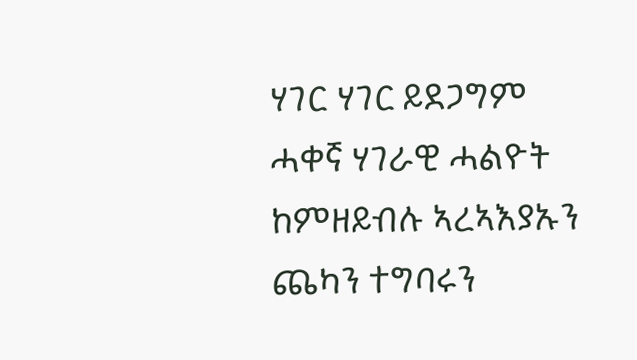ሃገር ሃገር ይደጋግም ሓቀኛ ሃገራዊ ሓልዮት ከምዘይብሉ ኣረኣእያኡን ጨካን ተግባሩን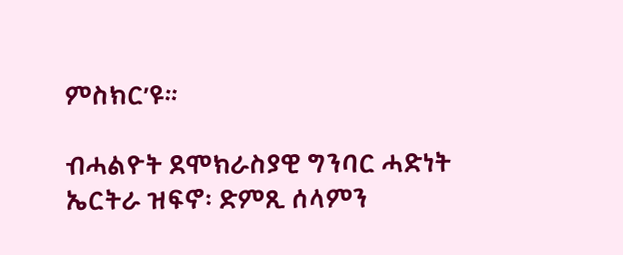ምስክር’ዩ።

ብሓልዮት ደሞክራስያዊ ግንባር ሓድነት ኤርትራ ዝፍኖ፡ ድምጺ ሰላምን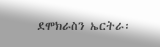ደሞክራስን ኤርትራ፡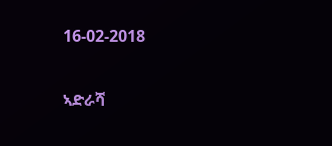16-02-2018

ኣድራሻ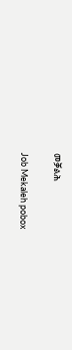መቓልሕ

Job Mekaleh pobox